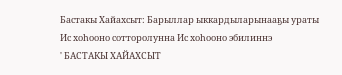Бастакы Хайахсыт: Барыллар ыккардыларынааҕы ураты
Ис хоһооно сотторолунна Ис хоһооно эбилиннэ
' БАСТАКЫ ХАЙАХСЫТ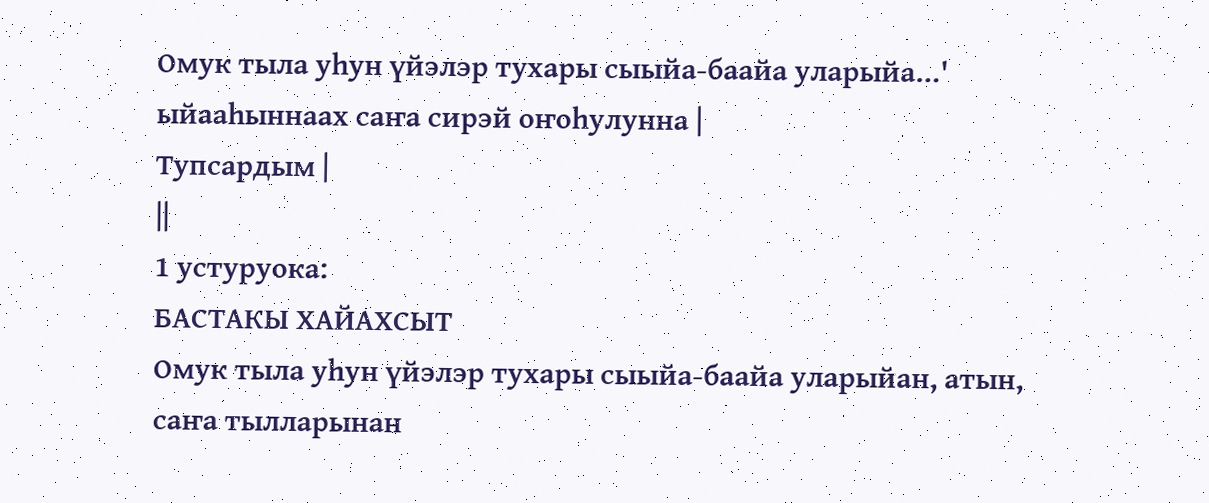Омук тыла уһун үйэлэр тухары сыыйа-баайа уларыйа…' ыйааһыннаах саҥа сирэй оҥоһулунна |
Тупсардым |
||
1 устуруока:
БАСТАКЫ ХАЙАХСЫТ
Омук тыла уһун үйэлэр тухары сыыйа-баайа уларыйан, атын, саҥа тылларынан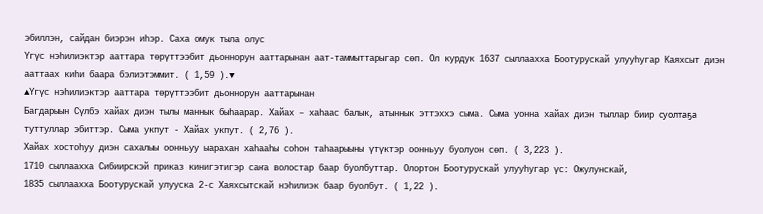эбиллэн, сайдан биэрэн иһэр. Саха омук тыла олус
Үгүс нэһилиэктэр ааттара төрүттээбит дьоннорун ааттарынан аат-таммыттарыгар сөп. Ол курдук 1637 сыллаахха Боотурускай улууһугар Каяхсыт диэн ааттаах киһи баара бэлиэтэммит. ( 1,59 ).▼
▲Үгүс нэһилиэктэр ааттара төрүттээбит дьоннорун ааттарынан
Багдарыын Сүлбэ хайах диэн тылы маннык быһаарар. Хайах – хаһаас балык, атыннык эттэххэ сыма. Сыма уонна хайах диэн тыллар биир суолтаҕа туттуллар эбиттэр. Сыма укпут - Хайах укпут. ( 2,76 ).
Хайах хостоһуу диэн сахалыы оонньуу ыарахан хаһааһы соһон таһаарыыны үтүктэр оонньуу буолуон сөп. ( 3,223 ).
1710 сыллаахха Сибиирскэй приказ кинигэтигэр саҥа волостар баар буолбуттар. Олортон Боотурускай улууһугар үс: Ожулунскай,
1835 сыллаахха Боотурускай улууска 2-с Хаяхсытскай нэһилиэк баар буолбут. ( 1,22 ).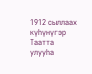1912 сыллаах күһүнүгэр Таатта улууһа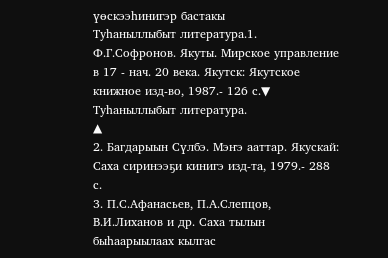үөскээһинигэр бастакы
Туһаныллыбыт литература.1. Ф.Г.Софронов. Якуты. Мирское управление в 17 - нач. 20 века. Якутск: Якутское книжное изд-во, 1987.- 126 с.▼
Туһаныллыбыт литература.
▲
2. Багдарыын Сүлбэ. Мэҥэ ааттар. Якускай: Саха сиринээҕи кинигэ изд-та, 1979.- 288 с.
3. П.С.Афанасьев, П.А.Слепцов, В.И.Лиханов и др. Саха тылын быһаарыылаах кылгас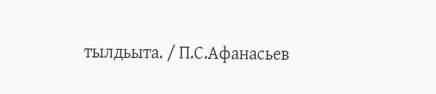тылдьыта. / П.С.Афанасьев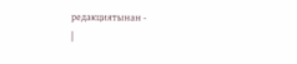редакциятынан -
|